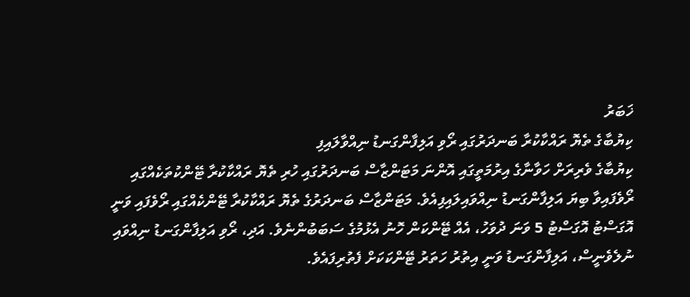ޚަބަރު
ކިޔުބާގެ ތެޔޮ ރައްކާކުރާ ބަނދަރުގައި ރޯވި އަލިފާންގަނޑު ނިއްވާލައިފި
ކިޔުބާގެ ވެރިރަށް ހަވާނާގެ އިރުމަތީގައި އޮންނަ މަޓަންޒާސް ބަނދަރުގައި ހުރި ތެޔޮ ރައްކާކުރާ ޓޭންކުތަކެއްގައި ރޯވެފައިވާ ބިޔަ އަލިފާންގަނޑު ނިއްވައިލައިފިއެވެ. މަޓަންޒާސް ބަނދަރުގެ ތެޔޮ ރައްކާކުރާ ޓޭންކެއްގައި ރޯވެފައި ވަނީ އޮގަސްޓު އޮގަސްޓު 5 ވަނަ ދުވަހު، އެއް ޓޭންކަން ހޮނު އެޅުމުގެ ސަބަބުންނެވެ. އަދި، ރޯވި އަލިފާންގަނޑު ނިއްވައި ނުލެވެނީސް، އަލިފާންގަނޑު ވަނީ އިތުރު ހަތަރު ޓޭންކަކަށް ފެތުރިފައެވެ.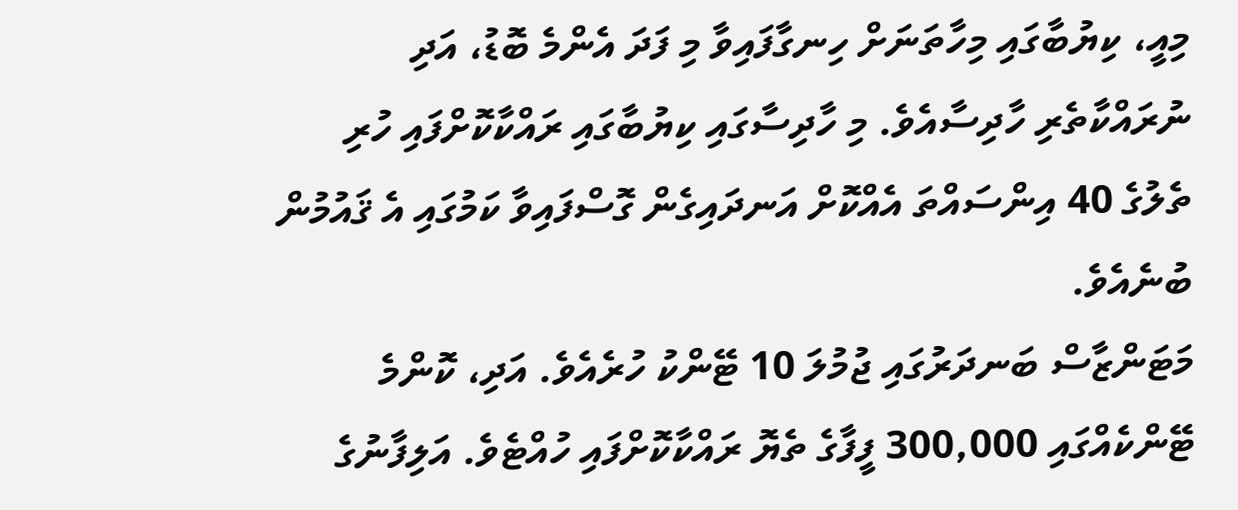މިއީ، ކިޔުބާގައި މިހާތަނަށް ހިނގާފައިވާ މި ފަދަ އެންމެ ބޮޑު، އަދި ނުރައްކާތެރި ހާދިސާއެވެ. މި ހާދިސާގައި ކިޔުބާގައި ރައްކާކޮށްފައި ހުރި ތެލުގެ 40 އިންސައްތަ އެއްކޮށް އަނދައިގެން ގޮސްފައިވާ ކަމުގައި އެ ޤައުމުން ބުނެއެވެ.
މަޓަންޒާސް ބަނދަރުގައި ޖުމުލަ 10 ޓޭންކު ހުރެއެވެ. އަދި، ކޮންމެ ޓޭންކެއްގައި 300,000 ފީފާގެ ތެޔޮ ރައްކާކޮށްފައި ހުއްޓެވެ. އަލިފާނުގެ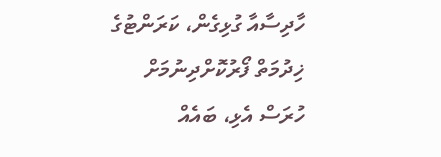ހާދިސާއާ ގުޅިގެން، ކަރަންޓުގެ ޚިދުމަތް ފޯރުކޮށްދިނުމަށް ހުރަސް އެޅި، ބައެއް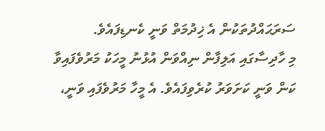ސަރަޙައްދުތަކުން އެ ޚިދުމަތް ވަނީ ކެނޑިފައެވެ.
މި ހާދިސާގައި އަލިފާން ނިއްވަން އުޅުނު މީހަކު މަރުވެފައިވާ ކަން ވަނީ ކަށަވަރު ކުރެވިފައެވެ. އެ މީހާ މަރުވެފައި ވަނީ،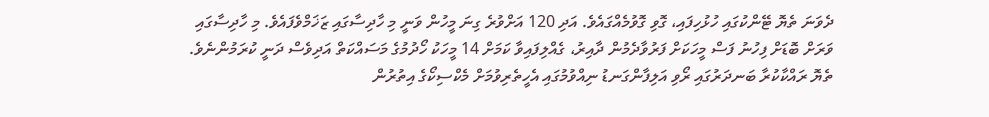ދެވަނަ ތެޔޮ ޓޭންކުގައި ހުޅުހިފައި، ގޮވި ގޮވުމެއްގައެވެ. އަދި 120 އަށްވުރެ ގިނަ މީހުން ވަނީ މި ހާދިސާގައި ޒަޚަމްވެފައެވެ. މި ހާދިސާގައި ވަރަށް ބޮޑަށް ފިހުނު ފަސް މީހަކަށް ފަރުވާދެމުން ދާއިރު، ގެއްލިފައިވާ ކަމަށް 14 މީހަކު ހޯދުމުގެ މަސައްކަތް އަދިވެސް ދަނީ ކުރަމުންނެވެ.
ތެޔޮ ރައްކާކުރާ ބަނދަރުގައި ރޯވި އަލިފާންގަނޑު ނިއްވުމުގައި އެހީތެރިވުމަށް މެކްސިކޯގެ އިތުރުން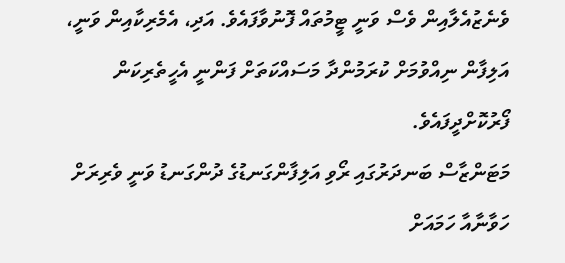ވެނެޒުއެލާއިން ވެސް ވަނީ ޓީމުތައް ފޮނުވާފައެވެ. އަދި، އެމެރިކާއިން ވަނީ، އަލިފާން ނިއްވުމަށް ކުރަމުންދާ މަސައްކަތަށް ފަންނީ އެހީތެރިކަން ފޯރުކޮށްދީފައެވެ.
މަޓަންޒާސް ބަނދަރުގައި ރޯވި އަލިފާންގަނޑުގެ ދުންގަނޑު ވަނީ ވެރިރަށް ހަވާނާއާ ހަމައަށް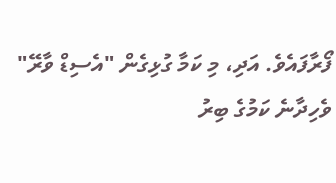ފޯރާފައެވެ. އަދި، މި ކަމާ ގުޅިގެން "އެސިޑް ވާރޭ" ވެހިދާނެ ކަމުގެ ބިރު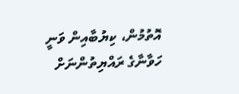އޮތުމުން، ކިޔުބާއިން ވަނީ ހަވާނާގެ ރައްޔިތުންނަށް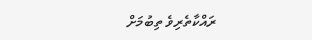ރައްކާތެރިވެ ތިބުމަށް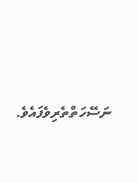ނަސޭހަތްތެރިވެފައެވެ.